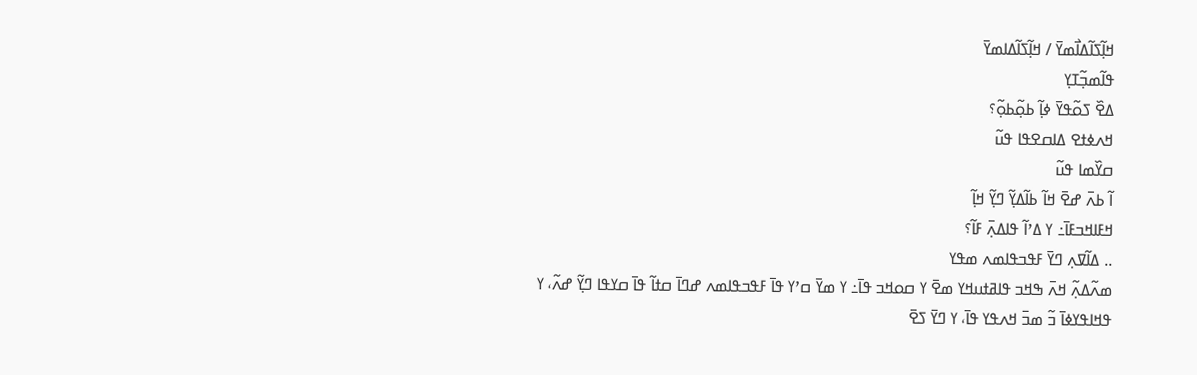ߞߊ߲߬ߖߊ߬ߡߊ߯ߘߌ߫ / ߞߊ߲߬ߖߊ߬ߡߊߘߌ߫
ߟߊ߬ߘߏ߲߬ߠߌ߲
ߡߐ߰ ߖߋ߬ߟߌ߫ ߦߊ߲߬ ߕߋ߲߬ߕߋ߲߬؟
ߞߍߦߙߐ ߡߊߛߐߟߊ ߟߎ߬
ߛߌ߰ߘߊ ߟߎ߬
ߊ߬ ߕߍ߫ ߝߐ߫ ߞߊ߬ ߕߊ߬ߡߌ߲߬ ߣߌ߲߬ ߞߊ߲߬
ߞߓߊߞߏߓߊ߫߸ ߌ ߡߴߊ߬ ߟߊߡߍ߲߫ ߓߊ߬؟
.. ߡߊ߬ߜߍ߲ ߣߌ߫ ߓߟߏߟߊߘߍ ߘߟߌ
ߘߍ߬ߡߍ߲߬ ߞߍ߫ ߒߞߏ ߟߊߥߙߎߞߌ ߘߐ߫ ߌ ߛߋߞߏ ߟߊ߫߸ ߌ ߘߌ߫ ߛߴߌ ߟߊ߫ ߓߟߏߟߊߘߍ ߝߣߊ߫ ߛߙߊ߬ ߟߊ߫ ߛߌߟߊ ߣߌ߲߬ ߝߍ߬، ߌ ߟߞߊߟߌߦߊ߫ ߏ߬ ߘߏ߫ ߞߍߟߌ ߟߊ߫، ߌ ߣߌ߫ ߖߐ߫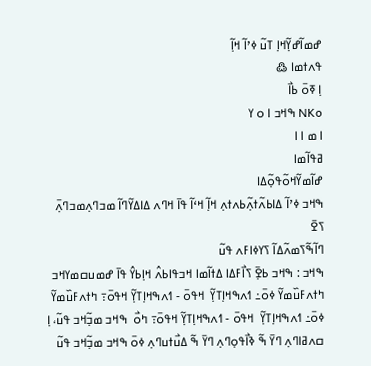ߝߘߊ߬ߝߌ߲߬ߞߊ߲ ߠߎ߬ ߦߴߊ߬ ߞߊ߲߬
ߟߍߙߘߊ ߷
ߊ߲ ߧߋ߫ ߕߊ߯
NKo ߒߞߏ ߊ ߋ ߌ
ߊ ߘ ߊ ߊ
ߥߟߊ߬ߘߊ
ߝߊ߬ߘߌ߬ߞߋ߬ߟߋ߲߬ߡߊ
ߒߞߏ ߦߴߊ߬ ߡߊߕߍ߬ߙߍ߲߬ߕߍߙߍ߲ ߞߊ߲߬ ߞߵߊ߬ ߟߊ߫ ߞߣߍ ߡߊߡߌ߬ߣߊ߬ ߘߏߣߍ߲ߘߏߣߍ߲߫ ߖߐ߫
ߣߊ߬ߒ߬ߖߘߍ߬ߡߊ߬ ߖߌߦߊߓߍ ߟߎ߬
ߒߞߏ : ߒߞߏ ߕߐ߲߫ ߖߊ߯ߓߡߊ ߡߙߊ߬ߘߊ ߞߏߟߊߕߍ߮ ߞߊ߲ߕߌ߮ ߟߊ߫ ߝߘߎߛߘߌߞߏ
ߤߙߍߓߎ߰ߘߌ߬ ߦߋ߫߸ ߗߍߒߞߊ߲ߠߌ߲߬  ߞߟߋ߫ - ߗߍߒߞߊ߲ߠߌ߲߬ ߞߟߋ߫߹ ߤߙߍߓߎ߰ߘߌ߬ ߦߋ߫߸ ߗߍߒߞߊ߲ߠߌ߲߬  ߞߟߋ߫ - ߗߍߒߞߊ߲ߠߌ߲߬ ߞߟߋ߫߹ ߤߋ߯  ߒߞߏ ߘߏ߲߬ߞߏ ߟߎ߬، ߊ߲ ߛߍߥߊߣߍ߲ ߣߌ߫ ߒ߬ ߢߊ߯ߟߋ߲ߣߍ߲ ߣߌ߫ ߒ߬ ߡߎ߯ߙߎߣߍ߲ ߦߋ߫ ߒߞߏ ߘߏ߲߬ߞߏ ߟߎ߬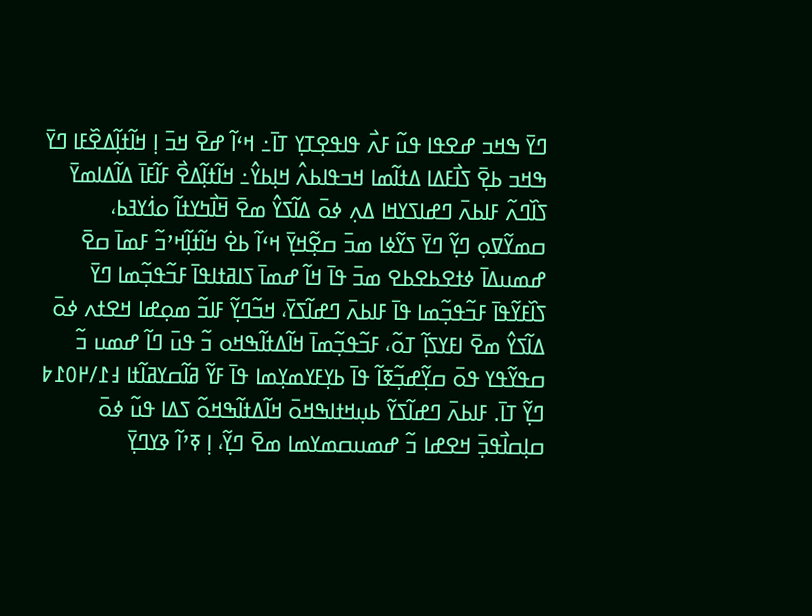ߣߌ߫ ߒߞߏ ߝߐߟߊ ߟߎ߬ ߓߍ߯ ߟߊߟߐ߲ߠߌ߲ ߠߊ߫߸ ߞߵߊ߬ ߝߐ߫ ߞߏ߫ ߊ߲ ߞߊ߬ߙߊ߲߬ߡߐ߰ߓߊ ߣߌ߫ ߒߞߏ ߕߐ߲߫ ߖߊ߯ߓߡߊ ߡߙߊ߬ߘߊ ߞߏߟߊߕߍ߮ ߞߊ߲ߕߌ߮߸ ߞߊ߬ߙߊ߲߬ߡߐ߯ ߓߊ߬ߓߊ߫ ߡߊ߬ߡߊߘߌ߫ ߖߊ߰ߣߍ߬ ߓߊߕߍ߫ ߣߝߊߖߌߞߊ ߡߍ߲ ߦߋ߫ ߡߊ߬ߖߌ߮ ߘߐ߫ ߞ߫ߊ߯ߤߌߙߊ߬ ߋߗ߭ߌߔߕ،   ߛߘߌ߬ߜߋ߲ ߣߌ߲߬ ߣߌ߫ ߖߌ߬ߦߊ ߘߏ߫ ߛߐ߲߬ߞߌ߲߫ ߞߵߊ߬ ߕߐ߭ ߞߊ߬ߙߊ߲߬ߞߴߏ߬ ߓߘߊ߫ ߛߐ߫ ߝߘߎߡߊ߫ ߦߙߐߕߐߕߐ ߘߏ߫ ߟߊ߫ ߞߊ߬ ߝߘߊ߫ ߖߊߥߙߊߟߊ߫ ߓߏ߬ߟߏ߲߬ߘߊ ߣߌ߫ ߖߊ߰ߓߌ߬ߟߊ߫ ߓߏ߬ߟߏ߲߬ߘߊ ߟߊ߫ ߓߊߕߍ߫ ߣߝߊ߬ߖߌ߫، ߞߏ߬ߣߌ߲߬ ߓߊߏ߬ ߘߋ߲ߝߊ ߞߐߙߍ ߦߋ߫ ߡߊ߬ߖߌ߮ ߘߐ߫ ߊߓߌߖߊ߲߬ ߠߋ߬، ߓߏ߬ߟߏ߲߬ߘߊ߫ ߞߊ߬ߡߙߊ߬ߒߞߋ ߏ߬ ߟߎ߫ ߣߊ߬ ߝߘߎ ߏ߬ ߛߟߌ߬ߟߌ ߟߋ߫ ߛߌ߲߬ߝߏ߲߬ߧߊ߬ ߟߊ߫ ߕߌ߲ߓߌߘߌ߲ߘߊ ߟߊ߫ ߓߌ߬ ߥߊ߬ߛߌߥߊ߬ߙߊ ߃߁/߂߀߁߈ ߣߌ߲߬ ߠߊ߫. ߓߊߕߍ߫ ߣߝߊ߬ߖߌ߬ ߕߎ߲ߞߙߊߒߞߋ߫ ߞߊ߬ߡߙߊ߬ߒߞߋ߬ ߖߡߊ ߟߎ߬ ߦߋ߫ ߛߊ߲ߛߊ߯ߟߏ߲߫ ߞߐߝߊ ߏ߬ ߝߘߎߛߘߌߘߊ ߘߐ߫ ߣߌ߲߬، ߊ߲ ߧߴߊ߬ ߢߌߣߌ߲߫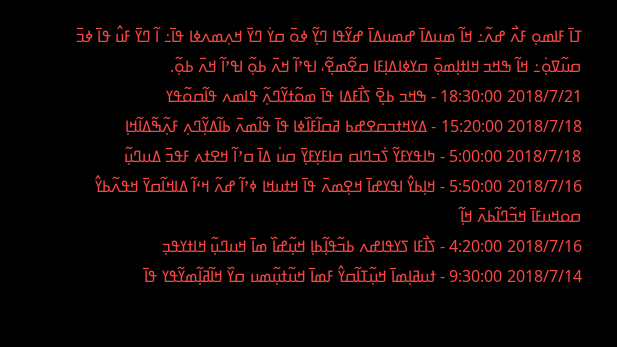ߠߊ߫ ߓߊߘߋ߲ ߓߍ߯ ߝߍ߬߸ ߞߊ߬ ߘߎߡߊ߫ ߝߘߎߡߊ߫ ߝߌ߬ߟߊ ߣߌ߲߬ ߦߋ߫ ߛߌ߭ ߣߌ߫ ߞߍ߲ߘߍߦߊ ߟߊ߫߸ ߊ߬ ߣߌ߫ ߓߎ߮ ߟߊ߫ ߦߏ߫ ߛߎ߬ߜߋ߲߭߸ ߞߊ߬ ߒߞߏ ߞߊߙߊ߲ߘߋ߲߫ ߛߌߦߊߡߊ߲ߓߊ ߛߐ߬ߘߐ߲߬، ߊߟߴߊ߬ ߞߍ߫ ߕߋ߲߬ ߊߟߴߊ߬ ߞߍ߫ ߕߋ߲߬.
2018/7/21 18:30:00 - ߒߞߏ ߕߐ߲߫ ߖߊ߯ߓߡߊ ߟߊ߫ ߘߋ߬ߙߌ߬ߣߍ߲߬ ߟߊߘߍ ߟߊ߬ߛߋ߬ߟߌ
2018/7/18 15:20:00 - ߡߌߞߙߏߛߐߝߕ ߥߛߊ߬ߓߊ߰ߦߊ ߟߊ߫ ߟߊ߬ߘߍ߫ ߕߊ߬ߡߌ߲߬ߣߍ߲ ߓߍ߲߬ߒ߬ߡߊ߬ߞߊ߲
2018/7/18 5:00:00 - ߤߊߟߌߓߌ߬ ߖ߭ߏߣߊߛ ߛߊߓߌ߲ߓߌ߲߫ ߛߎ߭ ߡߊ߫ ߛߴߊ߬ ߞߐߙߍ ߓߟߏ߫ ߡߎߣߎ߲߬
2018/7/16 5:50:00 - ߞߊ߲ߕߌ߮ ߊߟߌߝߊ߫ ߞߐ߲ߘߍ߫ ߟߊ߫ ߞߙߎߞߊ ߦߴߊ߬ ߝߍ߬ ߞߵߊ߬ ߡߊߞߊ߬ߛߌ߫ ߞߟߍ߬ߕߌ߮ ߛߋߞߎߓߊ߫ ߞߏ߬ߣߊ߬ߕߍ߫ ߞߊ߲߬
2018/7/16 4:20:00 - ߖߊ߯ߓߊ ߖߌߟߊߝߍ ߕߏ߬ߟߊ߲߬ߕߊ߲ ߞߎ߲߬ߝߊ߰ ߘߊ߫ ߞߎߣߎ߲߬ ߞߊߙߌߟߏ߲
2018/7/14 9:30:00 - ߙߎߥߊ߲ߘߊ߫ ߞߎ߲߬ߠߊ߬ߛߌ߮ ߓߘߊ߫ ߞߎ߬ߙߎ߲߬ߘߎ ߛߌ߰ ߞߊ߬ߥߊ߲߬ߘߌ߬ߟߌ ߟߊ߫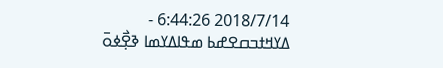2018/7/14 6:44:26 - ߡߌߞߙߏߛߐߝߕ ߘߟߊߡߌߘߊ ߢߐ߲߯ߦߋ߫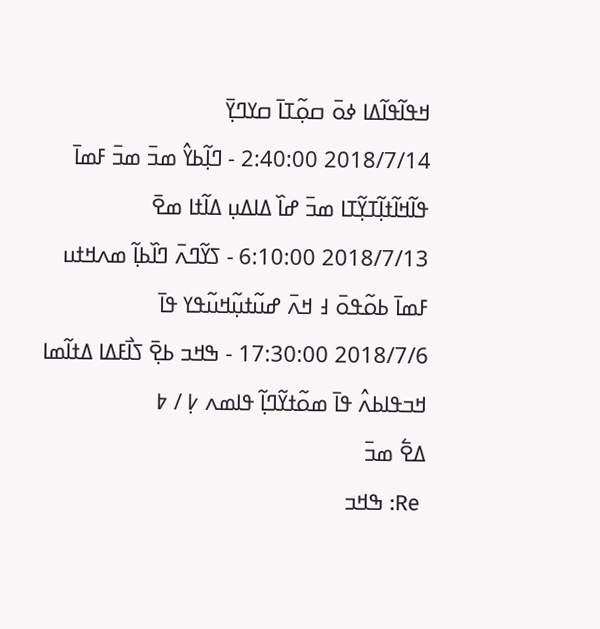ߞߟߊ߬ߟߊ߬ߡߊ ߦߋ߫ ߛߋ߲߬ߠߊ߫ ߛߌߣߌ߲߫
2018/7/14 2:40:00 - ߣߊ߲߬ߕߌ߮ ߘߏ߫ ߘߏ߫ ߓߘߊ߫ ߟߊ߬ߞߊ߬ߙߊ߲߬ߠߌ߲߬ߠߊ ߘߏ߫ ߝߊ߰ ߡߊߡߎ߲ ߡߊ߬ߙߊ ߘߐ߫
2018/7/13 6:10:00 - ߖߌ߬ߣߍ߫ ߣߊ߰ߕߊ߲߬ ߘߍߞߙߎ ߓߘߊ߫ ߕߋ߬ߟߋ߫ ߃ ߞߍ߫ ߝߎ߬ߙߎ߲߬ߞߎ߬ߟߌ ߟߊ߫
2018/7/6 17:30:00 - ߒߞߏ ߕߐ߲߫ ߖߊ߯ߓߡߊ ߡߙߊ߬ߘߊ ߞߏߟߊߕߍ߮ ߟߊ߫ ߘߋ߬ߙߌ߬ߣߊ߲߬ ߟߊߘߍ ߇߲ / ߈
ߡߐ߱ ߘߏ߫
 Re: ߒߞߏ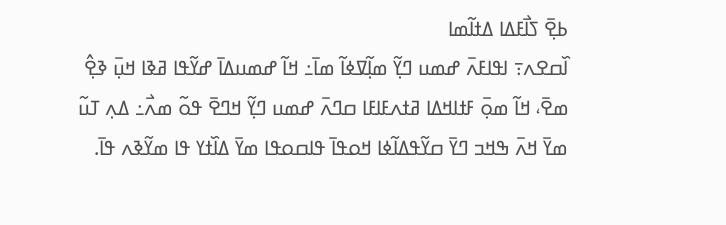ߕߐ߲߫ ߖߊ߯ߓߡߊ ߡߙߊ߬ߘߊ
ߊ߰ߛߐߍ߹ ߊߟߊߓߍ߫ ߝߘߎ ߣߌ߲߬ ߘߊ߲߬ߜߦߊ߬ ߘߊ߫߸ ߞߊ߬ ߝߘߎߡߊ߫ ߝߌ߬ߟߊ ߥߢߊ ߞߎ߲߫ ߢߐ߲߮ ߘߐ߫، ߞߊ߬ ߘߋ߲߫ ߓߙߊߞߡߊ ߥߙߍߓߊߓߊ ߛߣߍ߫ ߝߘߎ ߣߌ߲߬ ߞߣߐ߫ ߟߋ߬ ߘߍ߯߸ ߡߍ߲ ߠߎ߬ ߘߌ߫ ߞߍ߫ ߒߞߏ ߣߌ߫ ߛߌ߬ߟߡߊ߬ߦߊ ߞߋߟߊ߫ ߟߊߛߋߟߊ ߘߌ߫ ߡߊ߰ߙߌ ߟߊ ߘߌ߬ߢߍ ߟߊ߫.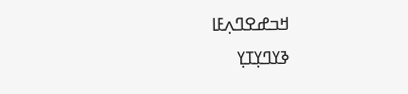ߞߏߝߐߣߍ߲ߓߊ
ߢߌߣߌ߲ߠߌ߲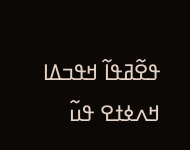ߟߐ߬ߥߟߊ߬ ߞߟߏߡߊ
ߞߍߦߙߐ ߟߎ߬